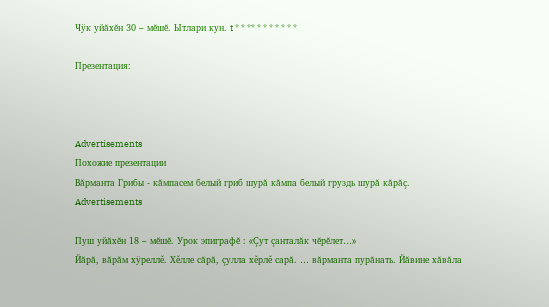Чÿк уйăхĕн 30 – мĕшĕ. Ытлари кун. t * * ** * * * * * * *

Презентация:



Advertisements
Похожие презентации
Вăрманта Грибы - кăмпасем белый гриб шурă кăмпа белый груздь шурă кăрăç.
Advertisements

Пуш уйăхĕн 18 – мĕшĕ. Урок эпиграфĕ : «Çут çанталăк чĕрĕлет…»
Йăрă, вăрăм хÿреллě. Хěлле сăрă, çулла хěрлě сарă. … вăрманта пурăнать. Йăвине хăвăла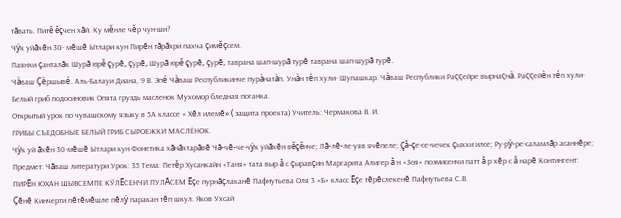тăвать. Питě ěçчен хăй. Ку мěнле чěр чун-ши?
Чÿк уйăхĕн 30- мĕшĕ Ытлари кун Пирĕн тăрăхри пахча çимěçсем.
Паянхи çанталăк Шурă юрĕ çурĕ, çурĕ, Шурă юрĕ çурĕ, çурĕ, таврана шап-шурă турĕ таврана шап-шурă турĕ.
Чàваш Çèршывé. Аль-Балауи Диана, 9 В. Эпé Чàваш Республикинче пурàнатàп. Унàн тéп хули- Шупашкар. Чàваш Республики Раςςейре вырнаςнà. Раςςейèн тéп хули-
Белый гриб подосиновик Опята груздь масленок Мухомор бледная поганка.
Открытый урок по чувашскому языку в 5А классе « Хĕл илемĕ» ( защита проекта) Учитель: Чермакова В. И.
ГРИБЫ СЪЕДОБНЫЕ БЕЛЫЙ ГРИБ СЫРОЕЖКИ МАСЛЁНОК.
Чÿк уй ăхĕн 30-мĕшĕ Ытлари кун Фонетика хăнăхтарăвĕ Чă-чĕ-че-чÿк уйăхĕн вĕçĕнче; Лă-лĕ-ле-уяв ячĕпеле; Çă-çе-се-чечек çыххи илсе; Ру-рÿ-ре-саламлăр асаннĕре;
Предмет: Чăваш литератури Урок: 35 Тема: Петěр Хусанкайн «Таня» тата выр ă с çыравçин Маргарита Алигер ă н «Зоя» поэмисенчи патт ă р хĕр с ă нарĕ Контингент:
ПИРĔН ЮХАН ШЫВСЕМПЕ КЎЛĔСЕНЧИ ПУЛĂСЕМ Ĕçе пурнăçлаканĕ Пафнутьева Оля 3 «Б» класс Ĕçе тĕрĕслекенĕ Пафнутьева С.В.
Çĕнĕ Кинчерти пĕтĕмĕшле пĕлÿ паракан тĕп шкул. Яков Ухсай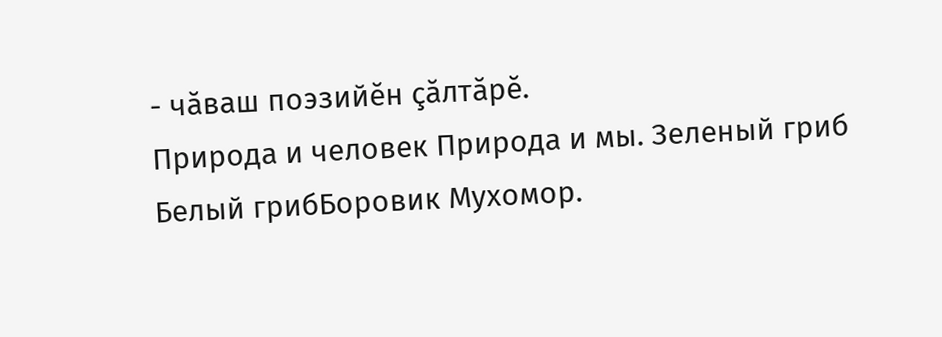- чăваш поэзийĕн çăлтăрĕ.
Природа и человек Природа и мы. Зеленый гриб Белый грибБоровик Мухомор.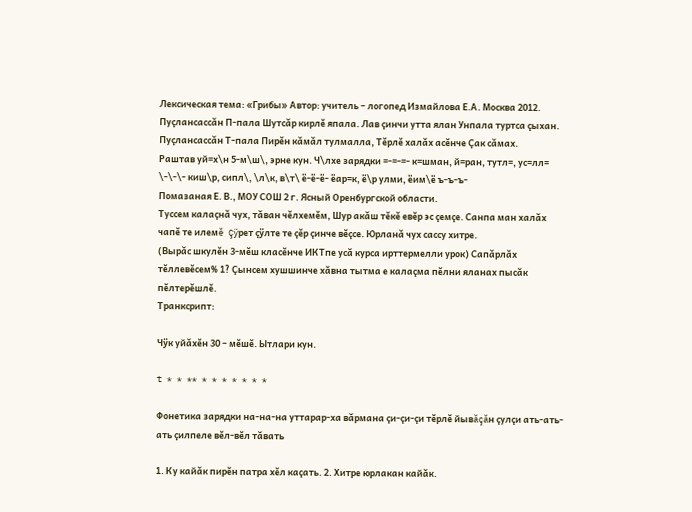Лексическая тема: «Грибы» Автор: учитель – логопед Измайлова Е.А. Москва 2012.
Пуçлансассăн П-пала Шутсăр кирлĕ япала. Лав çинчи утта ялан Унпала туртса çыхан. Пуçлансассăн Т-пала Пирĕн кăмăл тулмалла, Тĕрлĕ халăх асĕнче Çак сăмах.
Раштав уй=х\н 5-м\ш\, эрне кун. Ч\лхе зарядки =-=-=- к=шман, й=ран, тутл=, ус=лл= \-\-\- киш\р, сипл\, \л\к, в\т\ ё-ё-ё- ёар=к, ё\р улми, ёим\ё ъ-ъ-ъ-
Помазаная Е. В., МОУ СОШ 2 г. Ясный Оренбургской области.
Туссем калаçнă чух, тăван чĕлхемĕм, Шур акăш тĕкĕ евĕр эс çемçе. Санпа ман халăх чапĕ те илемĕ Çÿрет çÿлте те çĕр çинче вĕçсе. Юрланă чух сассу хитре.
(Вырăс шкулĕн 3-мĕш класĕнче ИКТпе усă курса ирттермелли урок) Сапăрлăх тĕллевĕсем% 1? Çынсем хушшинче хăвна тытма е калаçма пĕлни яланах пысăк пĕлтерĕшлĕ.
Транксрипт:

Чÿк уйăхĕн 30 – мĕшĕ. Ытлари кун.

t * * ** * * * * * * *

Фонетика зарядки на-на-на уттарар-ха вăрмана çи-çи-çи тĕрлĕ йывăçăн çулçи ать-ать-ать çилпеле вĕл-вĕл тăвать

1. Ку кайăк пирĕн патра хĕл каçать. 2. Хитре юрлакан кайăк.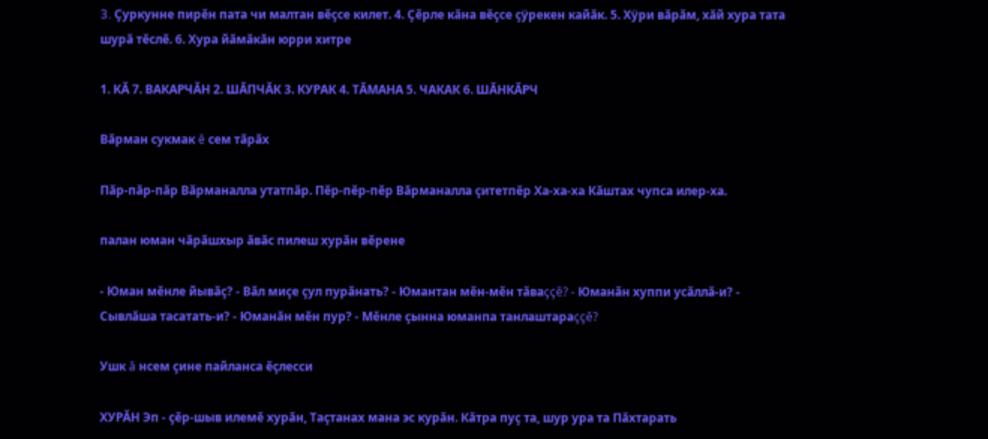3. Çуркунне пирĕн пата чи малтан вĕçсе килет. 4. Çĕрле кăна вĕçсе çÿрекен кайăк. 5. Хÿри вăрăм, хăй хура тата шурă тĕслĕ. 6. Хура йăмăкăн юрри хитре

1. КĂ 7. ВАКАРЧĂН 2. ШĂПЧĂК 3. КУРАК 4. ТĂМАНА 5. ЧАКАК 6. ШĂНКĂРЧ

Вăрман сукмак ĕ сем тăрăх

Пăр-пăр-пăр Вăрманалла утатпăр. Пĕр-пĕр-пĕр Вăрманалла çитетпĕр Ха-ха-ха Кăштах чупса илер-ха.

палан юман чăрăшхыр ăвăс пилеш хурăн вĕрене

- Юман мĕнле йывăç? - Вăл миçе çул пурăнать? - Юмантан мĕн-мĕн тăваççĕ? - Юманăн хуппи усăллă-и? - Сывлăша тасатать-и? - Юманăн мĕн пур? - Мĕнле çынна юманпа танлаштараççĕ?

Ушк ă нсем çине пайланса ĕçлесси

ХУРĂН Эп - çĕр-шыв илемĕ хурăн, Таçтанах мана эс курăн. Кăтра пуç та, шур ура та Пăхтарать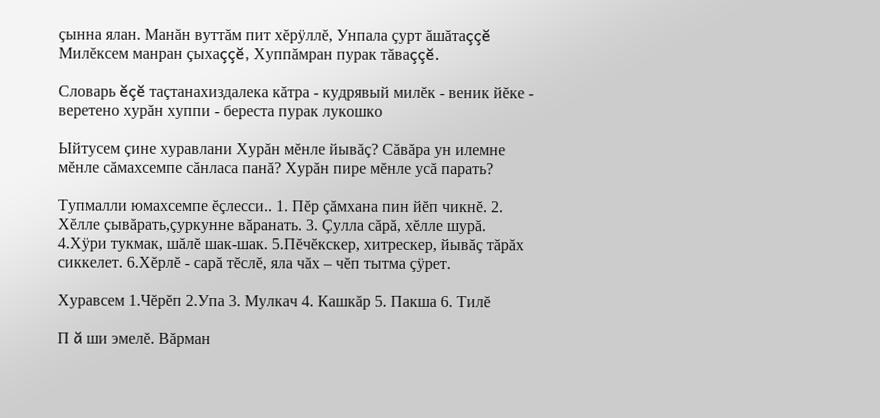çынна ялан. Манăн вуттăм пит хĕрÿллĕ, Унпала çурт ăшăтаççĕ Милĕксем манран çыхаççĕ, Хуппăмран пурак тăваççĕ.

Словарь ĕçĕ таçтанахиздалека кăтра - кудрявый милĕк - веник йĕке - веретено хурăн хуппи - береста пурак лукошко

Ыйтусем çине хуравлани Хурăн мĕнле йывăç? Сăвăра ун илемне мĕнле сăмахсемпе сăнласа панă? Хурăн пире мĕнле усă парать?

Тупмалли юмахсемпе ĕçлесси.. 1. Пĕр çăмхана пин йĕп чикнĕ. 2. Хĕлле çывăрать,çуркунне вăранать. 3. Çулла сăрă, хĕлле шурă. 4.Хÿри тукмак, шăлĕ шак-шак. 5.Пĕчĕкскер, хитрескер, йывăç тăрăх сиккелет. 6.Хĕрлĕ - сарă тĕслĕ, яла чăх – чĕп тытма çÿрет.

Хуравсем 1.Чĕрĕп 2.Упа 3. Мулкач 4. Кашкăр 5. Пакша 6. Тилĕ

П ă ши эмелĕ. Вăрман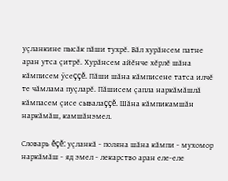уçланкине пысăк пăши тухрĕ. Вăл хурăнсем патне аран утса çитрĕ. Хурăнсем айĕнче хĕрлĕ шăна кăмписем ÿсеççĕ. Пăши шăна кăмписене татса илчĕ те чăмлама пуçларĕ. Пăшисем çапла наркăмăшлă кăмпасем çисе сывалаççĕ. Шăна кăмпикамшăн наркăмăш, камшăнэмел.

Словарь ĕçĕ: уçланкă - поляна шăна кăмпи - мухомор наркăмăш - яд эмел - лекарство аран еле-еле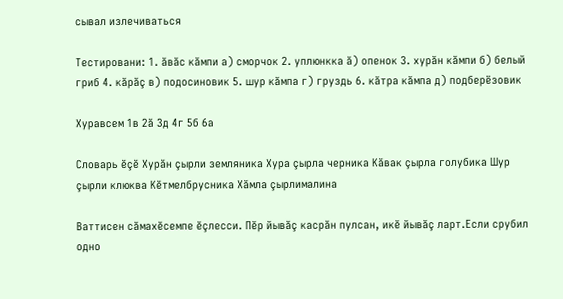сывал излечиваться

Тестировани: 1. ăвăс кăмпи а) сморчок 2. уплюнкка ă) опенок 3. хурăн кăмпи б) белый гриб 4. кăрăç в) подосиновик 5. шур кăмпа г) груздь 6. кăтра кăмпа д) подберёзовик

Хуравсем 1в 2ă 3д 4г 5б 6а

Словарь ĕçĕ Хурăн çырли земляника Хура çырла черника Кăвак çырла голубика Шур çырли клюква Кĕтмелбрусника Хăмла çырлималина

Ваттисен сăмахĕсемпе ĕçлесси. Пĕр йывăç касрăн пулсан, икĕ йывăç ларт.Если срубил одно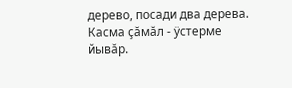дерево, посади два дерева. Касма çăмăл - ÿстерме йывăр.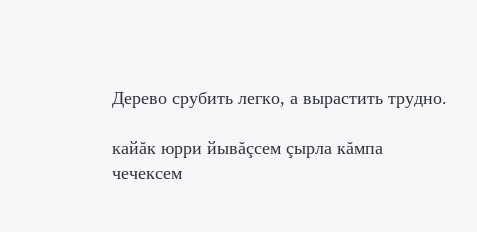Дерево срубить легко, а вырастить трудно.

кайăк юрри йывăçсем çырла кăмпа чечексем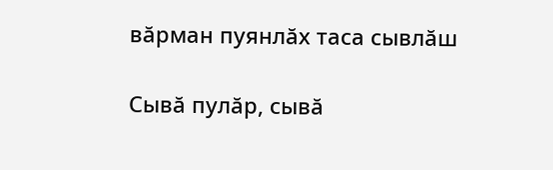вăрман пуянлăх таса сывлăш

Сывă пулăр, сывă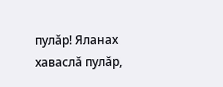пулăр! Яланах хаваслă пулăр,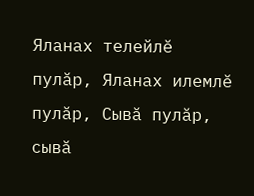Яланах телейлĕ пулăр, Яланах илемлĕ пулăр, Сывă пулăр, сывă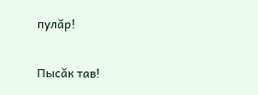пулăр!

Пысăк тав!